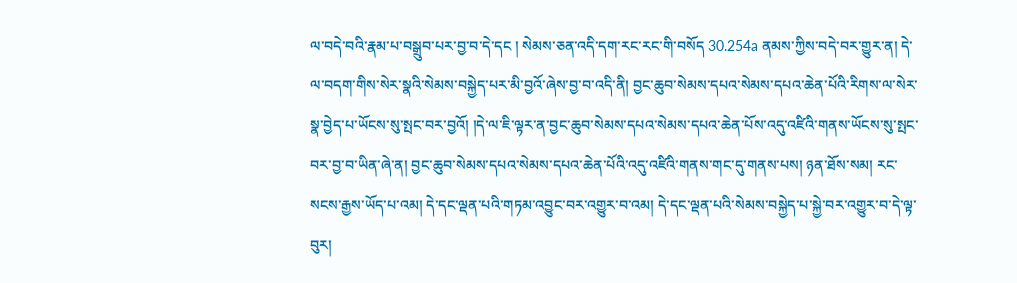ལ་བདེ་བའི་རྣམ་པ་བསྒྲུབ་པར་བྱ་བ་དེ་དང ། སེམས་ཅན་འདི་དག་རང་རང་གི་བསོད 30.254a ནམས་ཀྱིས་བདེ་བར་གྱུར་ན། དེ་ལ་བདག་གིས་སེར་སྣའི་སེམས་བསྐྱེད་པར་མི་བྱའོ་ཞེས་བྱ་བ་འདི་ནི། བྱང་ཆུབ་སེམས་དཔའ་སེམས་དཔའ་ཆེན་པོའི་རིགས་ལ་སེར་སྣ་བྱེད་པ་ཡོངས་སུ་སྤང་བར་བྱའོ། །དེ་ལ་ཇི་ལྟར་ན་བྱང་ཆུབ་སེམས་དཔའ་སེམས་དཔའ་ཆེན་པོས་འདུ་འཛིའི་གནས་ཡོངས་སུ་སྤང་བར་བྱ་བ་ཡིན་ཞེ་ན། བྱང་ཆུབ་སེམས་དཔའ་སེམས་དཔའ་ཆེན་པོའི་འདུ་འཛིའི་གནས་གང་དུ་གནས་པས། ཉན་ཐོས་སམ། རང་སངས་རྒྱས་ཡོད་པ་འམ། དེ་དང་ལྡན་པའི་གཏམ་འབྱུང་བར་འགྱུར་བ་འམ། དེ་དང་ལྡན་པའི་སེམས་བསྐྱེད་པ་སྐྱེ་བར་འགྱུར་བ་དེ་ལྟ་བུར།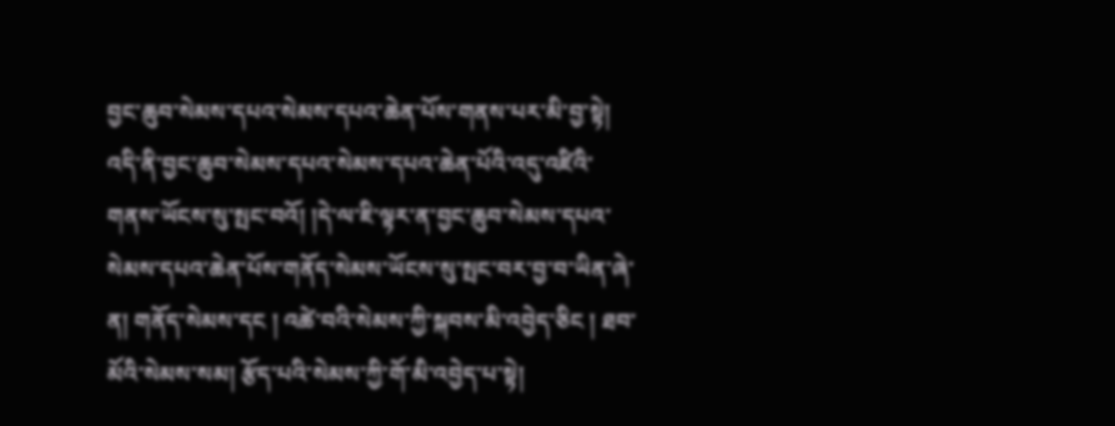བྱང་ཆུབ་སེམས་དཔའ་སེམས་དཔའ་ཆེན་པོས་གནས་པར་མི་བྱ་སྟེ། འདི་ནི་བྱང་ཆུབ་སེམས་དཔའ་སེམས་དཔའ་ཆེན་པོའི་འདུ་འཛིའི་གནས་ཡོངས་སུ་སྤང་བའོ། །དེ་ལ་ཇི་ལྟར་ན་བྱང་ཆུབ་སེམས་དཔའ་སེམས་དཔའ་ཆེན་པོས་གནོད་སེམས་ཡོངས་སུ་སྤང་བར་བྱ་བ་ཡིན་ཞེ་ན། གནོད་སེམས་དང ། འཚེ་བའི་སེམས་ཀྱི་སྐབས་མི་འབྱེད་ཅིང ། ཐབ་མོའི་སེམས་སམ། རྩོད་པའི་སེམས་ཀྱི་གོ་མི་འབྱེད་པ་སྟེ།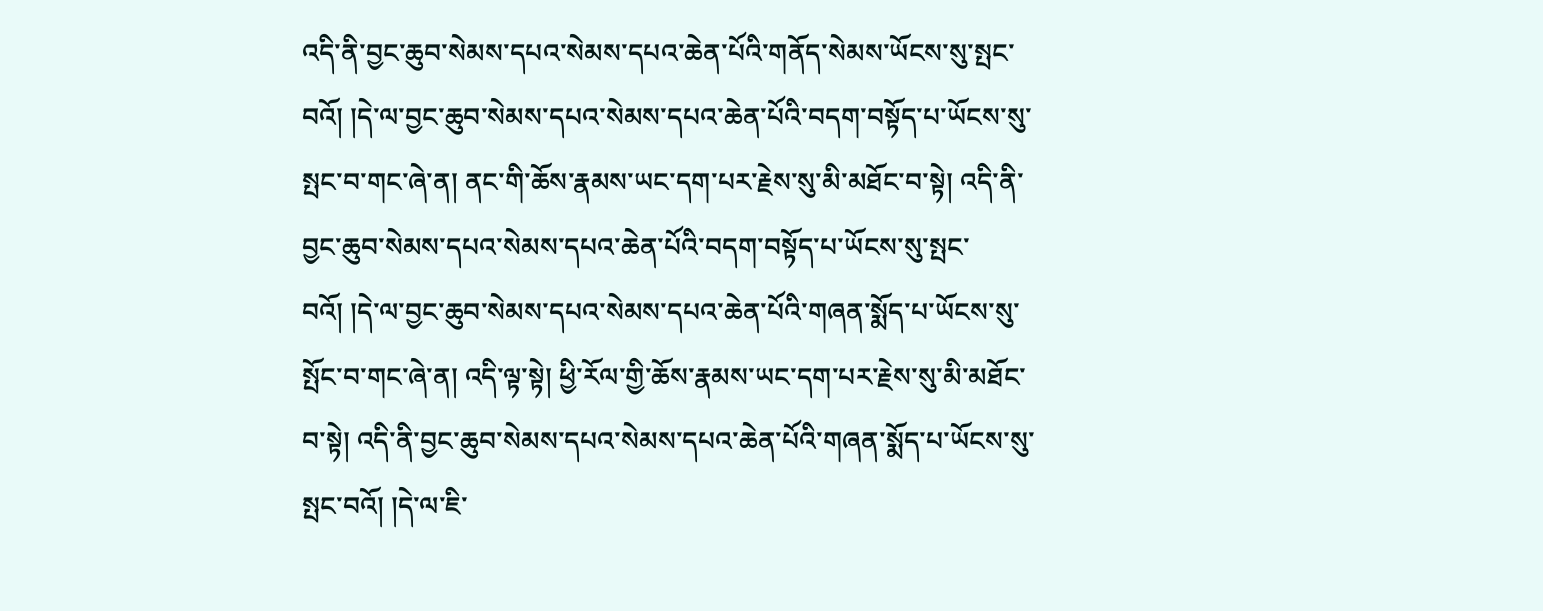འདི་ནི་བྱང་ཆུབ་སེམས་དཔའ་སེམས་དཔའ་ཆེན་པོའི་གནོད་སེམས་ཡོངས་སུ་སྤང་བའོ། །དེ་ལ་བྱང་ཆུབ་སེམས་དཔའ་སེམས་དཔའ་ཆེན་པོའི་བདག་བསྟོད་པ་ཡོངས་སུ་སྤང་བ་གང་ཞེ་ན། ནང་གི་ཆོས་རྣམས་ཡང་དག་པར་རྗེས་སུ་མི་མཐོང་བ་སྟེ། འདི་ནི་བྱང་ཆུབ་སེམས་དཔའ་སེམས་དཔའ་ཆེན་པོའི་བདག་བསྟོད་པ་ཡོངས་སུ་སྤང་བའོ། །དེ་ལ་བྱང་ཆུབ་སེམས་དཔའ་སེམས་དཔའ་ཆེན་པོའི་གཞན་སྨོད་པ་ཡོངས་སུ་སྤོང་བ་གང་ཞེ་ན། འདི་ལྟ་སྟེ། ཕྱི་རོལ་གྱི་ཆོས་རྣམས་ཡང་དག་པར་རྗེས་སུ་མི་མཐོང་བ་སྟེ། འདི་ནི་བྱང་ཆུབ་སེམས་དཔའ་སེམས་དཔའ་ཆེན་པོའི་གཞན་སྨོད་པ་ཡོངས་སུ་སྤང་བའོ། །དེ་ལ་ཇི་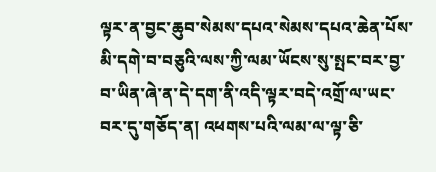ལྟར་ན་བྱང་ཆུབ་སེམས་དཔའ་སེམས་དཔའ་ཆེན་པོས་མི་དགེ་བ་བཅུའི་ལས་ཀྱི་ལམ་ཡོངས་སུ་སྤང་བར་བྱ་བ་ཡིན་ཞེ་ན་དེ་དག་ནི་འདི་ལྟར་བདེ་འགྲོ་ལ་ཡང་བར་དུ་གཅོད་ན། འཕགས་པའི་ལམ་ལ་ལྟ་ཅི་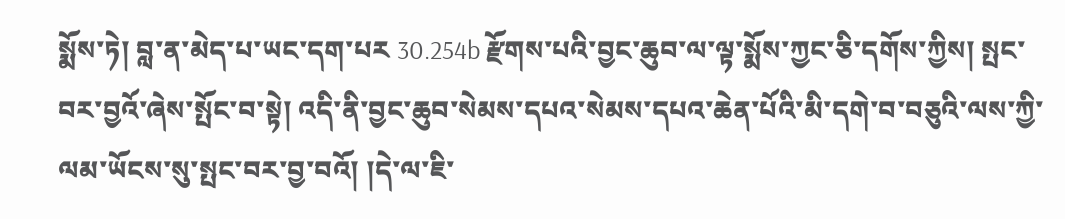སྨོས་ཏེ། བླ་ན་མེད་པ་ཡང་དག་པར 30.254b རྫོགས་པའི་བྱང་ཆུབ་ལ་ལྟ་སྨོས་ཀྱང་ཅི་དགོས་ཀྱིས། སྤང་བར་བྱའོ་ཞེས་སྤོང་བ་སྟེ། འདི་ནི་བྱང་ཆུབ་སེམས་དཔའ་སེམས་དཔའ་ཆེན་པོའི་མི་དགེ་བ་བཅུའི་ལས་ཀྱི་ལམ་ཡོངས་སུ་སྤང་བར་བྱ་བའོ། །དེ་ལ་ཇི་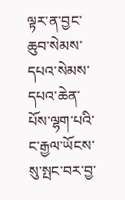ལྟར་ན་བྱང་ཆུབ་སེམས་དཔའ་སེམས་དཔའ་ཆེན་པོས་ལྷག་པའི་ང་རྒྱལ་ཡོངས་སུ་སྤང་བར་བྱ་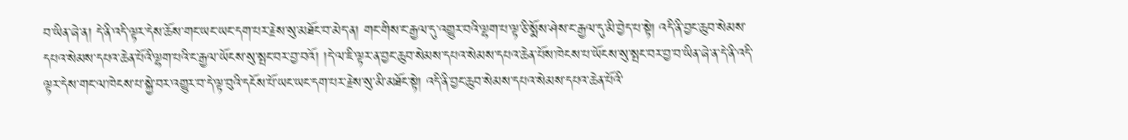བ་ཡིན་ཞེ་ན། དེ་ནི་འདི་ལྟར་དེས་ཆོས་གང་ཡང་ཡང་དག་པར་རྗེས་སུ་མཐོང་བ་མེད་ན། གང་གིས་ང་རྒྱལ་དུ་འགྱུར་བའི་ལྷག་པ་ལྟ་ཅི་སྨོས་ཤེས་ང་རྒྱལ་དུ་མི་བྱེད་པ་སྟེ། འདི་ནི་བྱང་ཆུབ་སེམས་དཔའ་སེམས་དཔའ་ཆེན་པོའི་ལྷག་པའི་ང་རྒྱལ་ཡོངས་སུ་སྤང་བར་བྱ་བའོ། །དེ་ལ་ཇི་ལྟར་ན་བྱང་ཆུབ་སེམས་དཔའ་སེམས་དཔའ་ཆེན་པོས་ཁེངས་པ་ཡོངས་སུ་སྤང་བར་བྱ་བ་ཡིན་ཞེ་ན་དེ་ནི་འདི་ལྟར་དེས་གང་ལ་ཁེངས་པ་སྐྱེ་བར་འགྱུར་བ་དེ་ལྟ་བུའི་དངོས་པོ་ཡང་ཡང་དག་པར་རྗེས་སུ་མི་མཐོང་སྟེ། འདི་ནི་བྱང་ཆུབ་སེམས་དཔའ་སེམས་དཔའ་ཆེན་པོའི་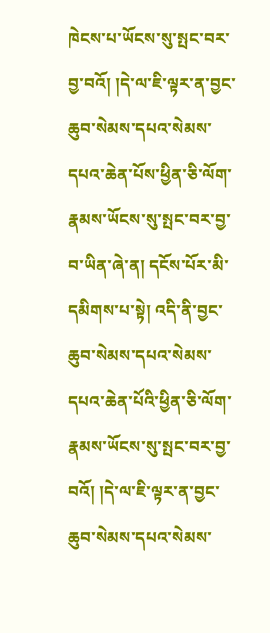ཁེངས་པ་ཡོངས་སུ་སྤང་བར་བྱ་བའོ། །དེ་ལ་ཇི་ལྟར་ན་བྱང་ཆུབ་སེམས་དཔའ་སེམས་དཔའ་ཆེན་པོས་ཕྱིན་ཅི་ལོག་རྣམས་ཡོངས་སུ་སྤང་བར་བྱ་བ་ཡིན་ཞེ་ན། དངོས་པོར་མི་དམིགས་པ་སྟེ། འདི་ནི་བྱང་ཆུབ་སེམས་དཔའ་སེམས་དཔའ་ཆེན་པོའི་ཕྱིན་ཅི་ལོག་རྣམས་ཡོངས་སུ་སྤང་བར་བྱ་བའོ། །དེ་ལ་ཇི་ལྟར་ན་བྱང་ཆུབ་སེམས་དཔའ་སེམས་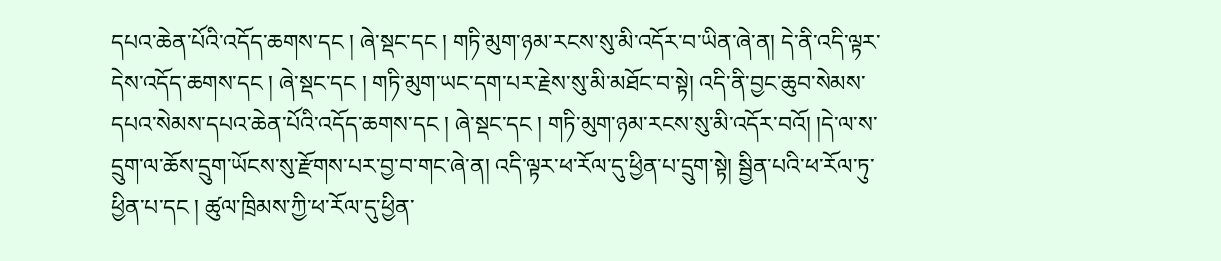དཔའ་ཆེན་པོའི་འདོད་ཆགས་དང ། ཞེ་སྡང་དང ། གཏི་མུག་ཉམ་རངས་སུ་མི་འདོར་བ་ཡིན་ཞེ་ན། དེ་ནི་འདི་ལྟར་དེས་འདོད་ཆགས་དང ། ཞེ་སྡང་དང ། གཏི་མུག་ཡང་དག་པར་རྗེས་སུ་མི་མཐོང་བ་སྟེ། འདི་ནི་བྱང་ཆུབ་སེམས་དཔའ་སེམས་དཔའ་ཆེན་པོའི་འདོད་ཆགས་དང ། ཞེ་སྡང་དང ། གཏི་མུག་ཉམ་རངས་སུ་མི་འདོར་བའོ། །དེ་ལ་ས་དྲུག་ལ་ཆོས་དྲུག་ཡོངས་སུ་རྫོགས་པར་བྱ་བ་གང་ཞེ་ན། འདི་ལྟར་ཕ་རོལ་དུ་ཕྱིན་པ་དྲུག་སྟེ། སྦྱིན་པའི་ཕ་རོལ་ཏུ་ཕྱིན་པ་དང ། ཚུལ་ཁྲིམས་ཀྱི་ཕ་རོལ་དུ་ཕྱིན་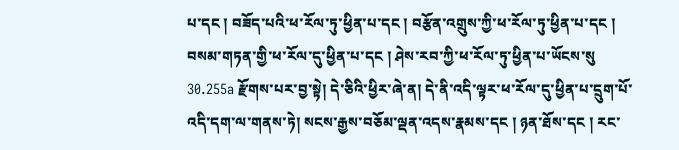པ་དང ། བཟོད་པའི་ཕ་རོལ་ཏུ་ཕྱིན་པ་དང ། བརྩོན་འགྲུས་ཀྱི་ཕ་རོལ་ཏུ་ཕྱིན་པ་དང ། བསམ་གཏན་གྱི་ཕ་རོལ་དུ་ཕྱིན་པ་དང ། ཤེས་རབ་ཀྱི་ཕ་རོལ་ཏུ་ཕྱིན་པ་ཡོངས་སུ 30.255a རྫོགས་པར་བྱ་སྟེ། དེ་ཅིའི་ཕྱིར་ཞེ་ན། དེ་ནི་འདི་ལྟར་ཕ་རོལ་དུ་ཕྱིན་པ་དྲུག་པོ་འདི་དག་ལ་གནས་ཏེ། སངས་རྒྱས་བཅོམ་ལྡན་འདས་རྣམས་དང ། ཉན་ཐོས་དང ། རང་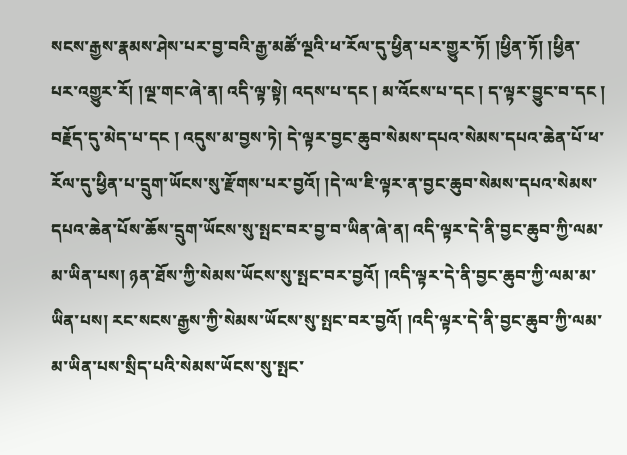སངས་རྒྱས་རྣམས་ཤེས་པར་བྱ་བའི་རྒྱ་མཚོ་ལྔའི་ཕ་རོལ་དུ་ཕྱིན་པར་གྱུར་ཏོ། །ཕྱིན་ཏོ། །ཕྱིན་པར་འགྱུར་རོ། །ལྔ་གང་ཞེ་ན། འདི་ལྟ་སྟེ། འདས་པ་དང ། མ་འོངས་པ་དང ། ད་ལྟར་བྱུང་བ་དང ། བརྗོད་དུ་མེད་པ་དང ། འདུས་མ་བྱས་ཏེ། དེ་ལྟར་བྱང་ཆུབ་སེམས་དཔའ་སེམས་དཔའ་ཆེན་པོ་ཕ་རོལ་དུ་ཕྱིན་པ་དྲུག་ཡོངས་སུ་རྫོགས་པར་བྱའོ། །དེ་ལ་ཇི་ལྟར་ན་བྱང་ཆུབ་སེམས་དཔའ་སེམས་དཔའ་ཆེན་པོས་ཆོས་དྲུག་ཡོངས་སུ་སྤང་བར་བྱ་བ་ཡིན་ཞེ་ན། འདི་ལྟར་དེ་ནི་བྱང་ཆུབ་ཀྱི་ལམ་མ་ཡིན་པས། ཉན་ཐོས་ཀྱི་སེམས་ཡོངས་སུ་སྤང་བར་བྱའོ། །འདི་ལྟར་དེ་ནི་བྱང་ཆུབ་ཀྱི་ལམ་མ་ཡིན་པས། རང་སངས་རྒྱས་ཀྱི་སེམས་ཡོངས་སུ་སྤང་བར་བྱའོ། །འདི་ལྟར་དེ་ནི་བྱང་ཆུབ་ཀྱི་ལམ་མ་ཡིན་པས་སྲིད་པའི་སེམས་ཡོངས་སུ་སྤང་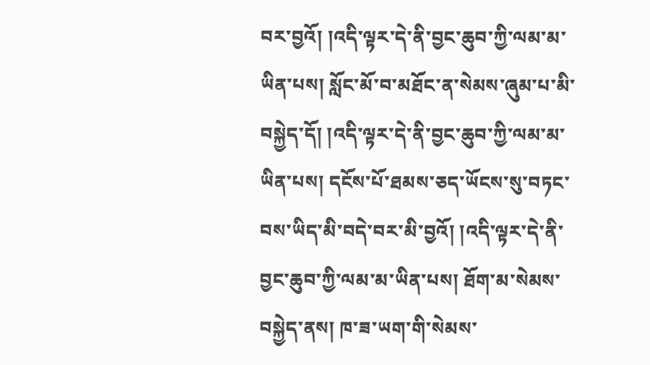བར་བྱའོ། །འདི་ལྟར་དེ་ནི་བྱང་ཆུབ་ཀྱི་ལམ་མ་ཡིན་པས། སློང་མོ་བ་མཐོང་ན་སེམས་ཞུམ་པ་མི་བསྐྱེད་དོ། །འདི་ལྟར་དེ་ནི་བྱང་ཆུབ་ཀྱི་ལམ་མ་ཡིན་པས། དངོས་པོ་ཐམས་ཅད་ཡོངས་སུ་བཏང་བས་ཡིད་མི་བདེ་བར་མི་བྱའོ། །འདི་ལྟར་དེ་ནི་བྱང་ཆུབ་ཀྱི་ལམ་མ་ཡིན་པས། ཐོག་མ་སེམས་བསྐྱེད་ནས། ཁ་ཟ་ཡག་གི་སེམས་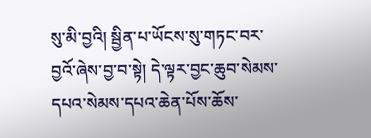སུ་མི་བྱའི། སྦྱིན་པ་ཡོངས་སུ་གཏང་བར་བྱའོ་ཞེས་བྱ་བ་སྟེ། དེ་ལྟར་བྱང་ཆུབ་སེམས་དཔའ་སེམས་དཔའ་ཆེན་པོས་ཆོས་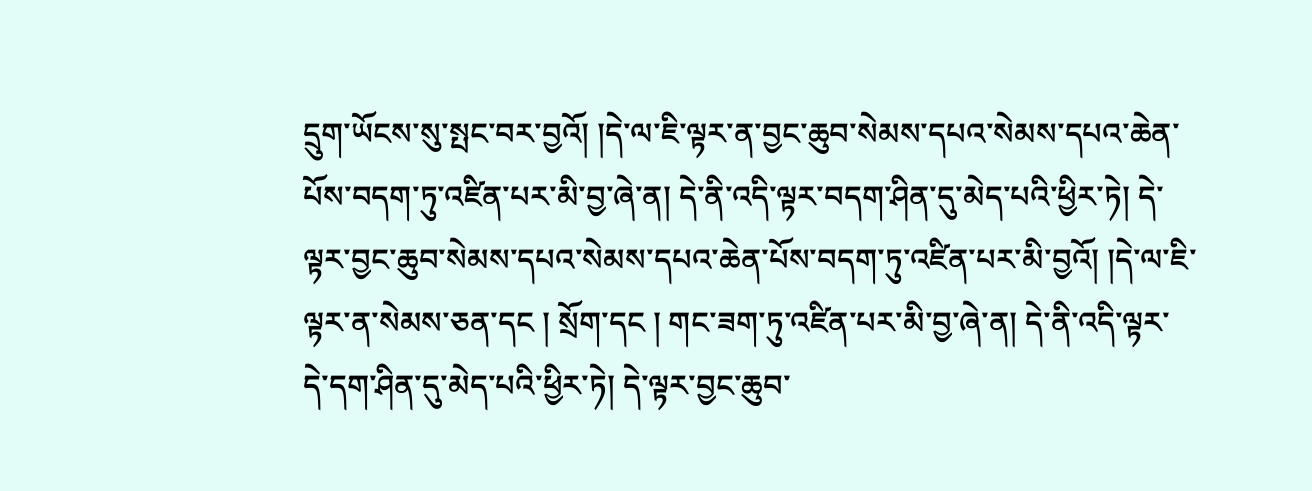དྲུག་ཡོངས་སུ་སྤང་བར་བྱའོ། །དེ་ལ་ཇི་ལྟར་ན་བྱང་ཆུབ་སེམས་དཔའ་སེམས་དཔའ་ཆེན་པོས་བདག་ཏུ་འཛིན་པར་མི་བྱ་ཞེ་ན། དེ་ནི་འདི་ལྟར་བདག་ཤིན་དུ་མེད་པའི་ཕྱིར་ཏེ། དེ་ལྟར་བྱང་ཆུབ་སེམས་དཔའ་སེམས་དཔའ་ཆེན་པོས་བདག་ཏུ་འཛིན་པར་མི་བྱའོ། །དེ་ལ་ཇི་ལྟར་ན་སེམས་ཅན་དང ། སྲོག་དང ། གང་ཟག་ཏུ་འཛིན་པར་མི་བྱ་ཞེ་ན། དེ་ནི་འདི་ལྟར་དེ་དག་ཤིན་དུ་མེད་པའི་ཕྱིར་ཏེ། དེ་ལྟར་བྱང་ཆུབ་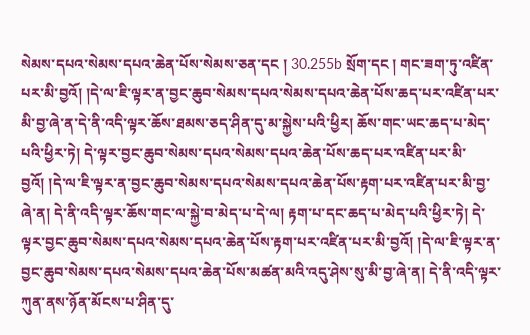སེམས་དཔའ་སེམས་དཔའ་ཆེན་པོས་སེམས་ཅན་དང ། 30.255b སྲོག་དང ། གང་ཟག་ཏུ་འཛིན་པར་མི་བྱའོ། །དེ་ལ་ཇི་ལྟར་ན་བྱང་ཆུབ་སེམས་དཔའ་སེམས་དཔའ་ཆེན་པོས་ཆད་པར་འཛིན་པར་མི་བྱ་ཞེ་ན་དེ་ནི་འདི་ལྟར་ཆོས་ཐམས་ཅད་ཤིན་དུ་མ་སྐྱེས་པའི་ཕྱིར། ཆོས་གང་ཡང་ཆད་པ་མེད་པའི་ཕྱིར་ཏེ། དེ་ལྟར་བྱང་ཆུབ་སེམས་དཔའ་སེམས་དཔའ་ཆེན་པོས་ཆད་པར་འཛིན་པར་མི་བྱའོ། །དེ་ལ་ཇི་ལྟར་ན་བྱང་ཆུབ་སེམས་དཔའ་སེམས་དཔའ་ཆེན་པོས་རྟག་པར་འཛིན་པར་མི་བྱ་ཞེ་ན། དེ་ནི་འདི་ལྟར་ཆོས་གང་ལ་སྐྱེ་བ་མེད་པ་དེ་ལ། རྟག་པ་དང་ཆད་པ་མེད་པའི་ཕྱིར་ཏེ། དེ་ལྟར་བྱང་ཆུབ་སེམས་དཔའ་སེམས་དཔའ་ཆེན་པོས་རྟག་པར་འཛིན་པར་མི་བྱའོ། །དེ་ལ་ཇི་ལྟར་ན་བྱང་ཆུབ་སེམས་དཔའ་སེམས་དཔའ་ཆེན་པོས་མཚན་མའི་འདུ་ཤེས་སུ་མི་བྱ་ཞེ་ན། དེ་ནི་འདི་ལྟར་ཀུན་ནས་ཉོན་མོངས་པ་ཤིན་དུ་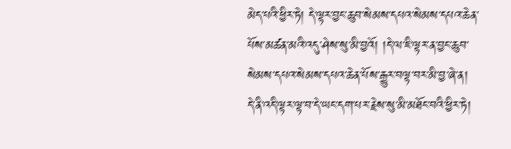མེད་པའི་ཕྱིར་ཏེ། དེ་ལྟར་བྱང་ཆུབ་སེམས་དཔའ་སེམས་དཔའ་ཆེན་པོས་མཚན་མའི་འདུ་ཤེས་སུ་མི་བྱའོ། །དེ་ལ་ཇི་ལྟར་ན་བྱང་ཆུབ་སེམས་དཔའ་སེམས་དཔའ་ཆེན་པོས་རྒྱུར་བལྟ་བར་མི་བྱ་ཞེ་ན། དེ་ནི་འདི་ལྟར་ལྟ་བ་དེ་ཡང་དག་པར་རྗེས་སུ་མི་མཐོང་བའི་ཕྱིར་ཏེ།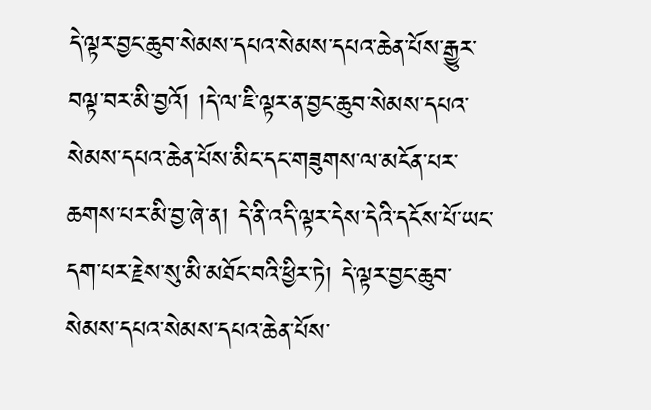དེ་ལྟར་བྱང་ཆུབ་སེམས་དཔའ་སེམས་དཔའ་ཆེན་པོས་རྒྱུར་བལྟ་བར་མི་བྱའོ། །དེ་ལ་ཇི་ལྟར་ན་བྱང་ཆུབ་སེམས་དཔའ་སེམས་དཔའ་ཆེན་པོས་མིང་དང་གཟུགས་ལ་མངོན་པར་ཆགས་པར་མི་བྱ་ཞེ་ན། དེ་ནི་འདི་ལྟར་དེས་དེའི་དངོས་པོ་ཡང་དག་པར་རྗེས་སུ་མི་མཐོང་བའི་ཕྱིར་ཏེ། དེ་ལྟར་བྱང་ཆུབ་སེམས་དཔའ་སེམས་དཔའ་ཆེན་པོས་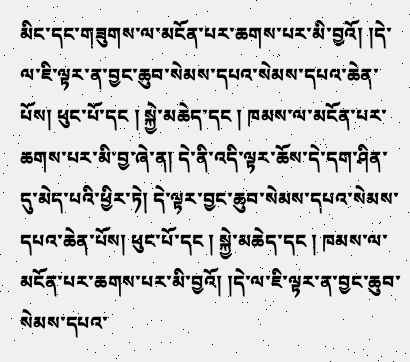མིང་དང་གཟུགས་ལ་མངོན་པར་ཆགས་པར་མི་བྱའོ། །དེ་ལ་ཇི་ལྟར་ན་བྱང་ཆུབ་སེམས་དཔའ་སེམས་དཔའ་ཆེན་པོས། ཕུང་པོ་དང ། སྐྱེ་མཆེད་དང ། ཁམས་ལ་མངོན་པར་ཆགས་པར་མི་བྱ་ཞེ་ན། དེ་ནི་འདི་ལྟར་ཆོས་དེ་དག་ཤིན་དུ་མེད་པའི་ཕྱིར་ཏེ། དེ་ལྟར་བྱང་ཆུབ་སེམས་དཔའ་སེམས་དཔའ་ཆེན་པོས། ཕུང་པོ་དང ། སྐྱེ་མཆེད་དང ། ཁམས་ལ་མངོན་པར་ཆགས་པར་མི་བྱའོ། །དེ་ལ་ཇི་ལྟར་ན་བྱང་ཆུབ་སེམས་དཔའ་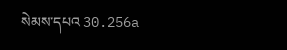སེམས་དཔའ 30.256a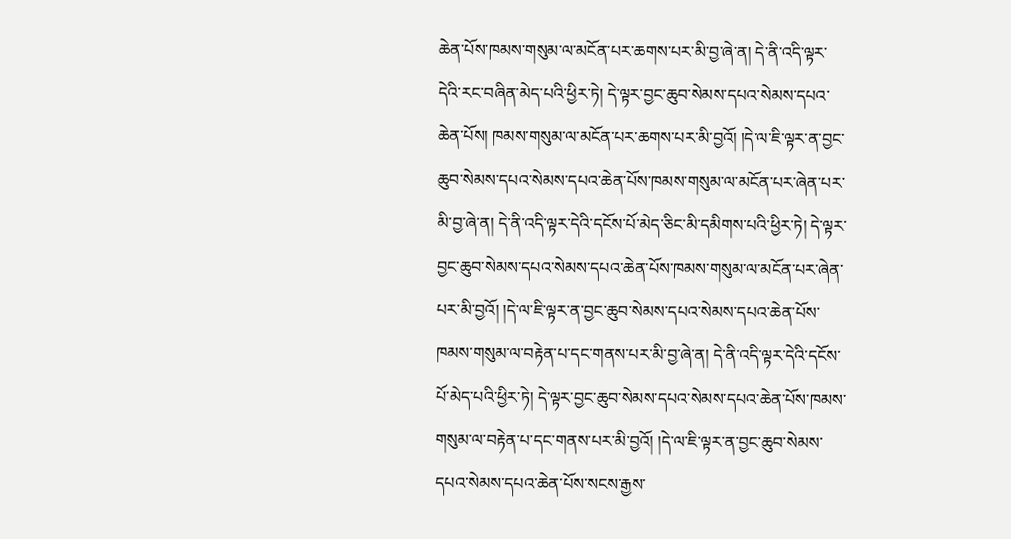ཆེན་པོས་ཁམས་གསུམ་ལ་མངོན་པར་ཆགས་པར་མི་བྱ་ཞེ་ན། དེ་ནི་འདི་ལྟར་དེའི་རང་བཞིན་མེད་པའི་ཕྱིར་ཏེ། དེ་ལྟར་བྱང་ཆུབ་སེམས་དཔའ་སེམས་དཔའ་ཆེན་པོས། ཁམས་གསུམ་ལ་མངོན་པར་ཆགས་པར་མི་བྱའོ། །དེ་ལ་ཇི་ལྟར་ན་བྱང་ཆུབ་སེམས་དཔའ་སེམས་དཔའ་ཆེན་པོས་ཁམས་གསུམ་ལ་མངོན་པར་ཞེན་པར་མི་བྱ་ཞེ་ན། དེ་ནི་འདི་ལྟར་དེའི་དངོས་པོ་མེད་ཅིང་མི་དམིགས་པའི་ཕྱིར་ཏེ། དེ་ལྟར་བྱང་ཆུབ་སེམས་དཔའ་སེམས་དཔའ་ཆེན་པོས་ཁམས་གསུམ་ལ་མངོན་པར་ཞེན་པར་མི་བྱའོ། །དེ་ལ་ཇི་ལྟར་ན་བྱང་ཆུབ་སེམས་དཔའ་སེམས་དཔའ་ཆེན་པོས་ཁམས་གསུམ་ལ་བརྟེན་པ་དང་གནས་པར་མི་བྱ་ཞེ་ན། དེ་ནི་འདི་ལྟར་དེའི་དངོས་པོ་མེད་པའི་ཕྱིར་ཏེ། དེ་ལྟར་བྱང་ཆུབ་སེམས་དཔའ་སེམས་དཔའ་ཆེན་པོས་ཁམས་གསུམ་ལ་བརྟེན་པ་དང་གནས་པར་མི་བྱའོ། །དེ་ལ་ཇི་ལྟར་ན་བྱང་ཆུབ་སེམས་དཔའ་སེམས་དཔའ་ཆེན་པོས་སངས་རྒྱས་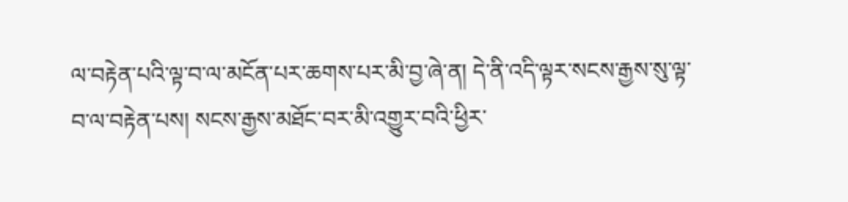ལ་བརྟེན་པའི་ལྟ་བ་ལ་མངོན་པར་ཆགས་པར་མི་བྱ་ཞེ་ན། དེ་ནི་འདི་ལྟར་སངས་རྒྱས་སུ་ལྟ་བ་ལ་བརྟེན་པས། སངས་རྒྱས་མཐོང་བར་མི་འགྱུར་བའི་ཕྱིར་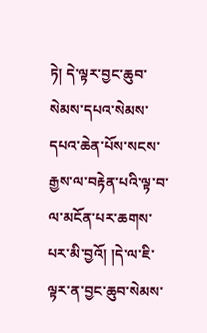ཏེ། དེ་ལྟར་བྱང་ཆུབ་སེམས་དཔའ་སེམས་དཔའ་ཆེན་པོས་སངས་རྒྱས་ལ་བརྟེན་པའི་ལྟ་བ་ལ་མངོན་པར་ཆགས་པར་མི་བྱའོ། །དེ་ལ་ཇི་ལྟར་ན་བྱང་ཆུབ་སེམས་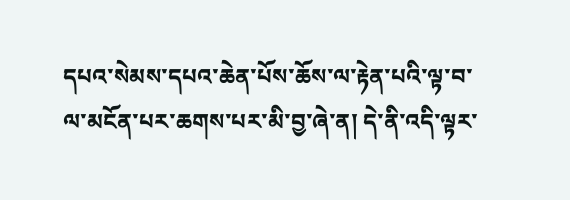དཔའ་སེམས་དཔའ་ཆེན་པོས་ཆོས་ལ་རྟེན་པའི་ལྟ་བ་ལ་མངོན་པར་ཆགས་པར་མི་བྱ་ཞེ་ན། དེ་ནི་འདི་ལྟར་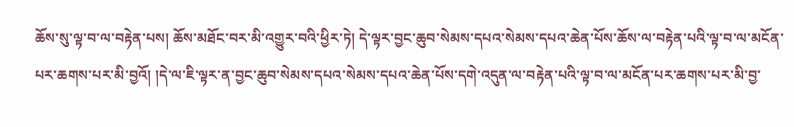ཆོས་སུ་ལྟ་བ་ལ་བརྟེན་པས། ཆོས་མཐོང་བར་མི་འགྱུར་བའི་ཕྱིར་ཏེ། དེ་ལྟར་བྱང་ཆུབ་སེམས་དཔའ་སེམས་དཔའ་ཆེན་པོས་ཆོས་ལ་བརྟེན་པའི་ལྟ་བ་ལ་མངོན་པར་ཆགས་པར་མི་བྱའོ། །དེ་ལ་ཇི་ལྟར་ན་བྱང་ཆུབ་སེམས་དཔའ་སེམས་དཔའ་ཆེན་པོས་དགེ་འདུན་ལ་བརྟེན་པའི་ལྟ་བ་ལ་མངོན་པར་ཆགས་པར་མི་བྱ་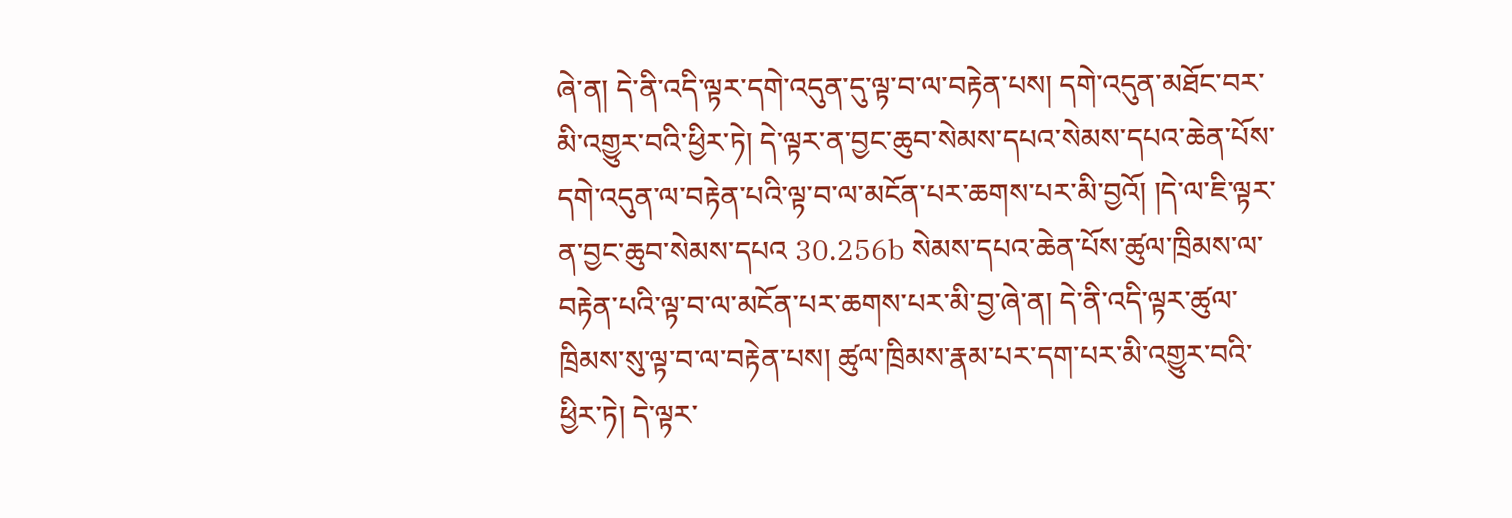ཞེ་ན། དེ་ནི་འདི་ལྟར་དགེ་འདུན་དུ་ལྟ་བ་ལ་བརྟེན་པས། དགེ་འདུན་མཐོང་བར་མི་འགྱུར་བའི་ཕྱིར་ཏེ། དེ་ལྟར་ན་བྱང་ཆུབ་སེམས་དཔའ་སེམས་དཔའ་ཆེན་པོས་དགེ་འདུན་ལ་བརྟེན་པའི་ལྟ་བ་ལ་མངོན་པར་ཆགས་པར་མི་བྱའོ། །དེ་ལ་ཇི་ལྟར་ན་བྱང་ཆུབ་སེམས་དཔའ 30.256b སེམས་དཔའ་ཆེན་པོས་ཚུལ་ཁྲིམས་ལ་བརྟེན་པའི་ལྟ་བ་ལ་མངོན་པར་ཆགས་པར་མི་བྱ་ཞེ་ན། དེ་ནི་འདི་ལྟར་ཚུལ་ཁྲིམས་སུ་ལྟ་བ་ལ་བརྟེན་པས། ཚུལ་ཁྲིམས་རྣམ་པར་དག་པར་མི་འགྱུར་བའི་ཕྱིར་ཏེ། དེ་ལྟར་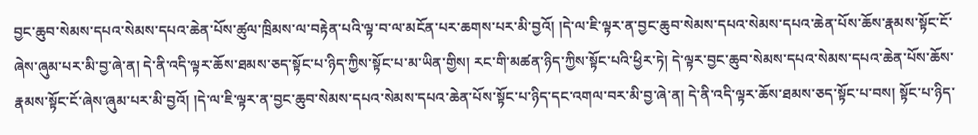བྱང་ཆུབ་སེམས་དཔའ་སེམས་དཔའ་ཆེན་པོས་ཚུལ་ཁྲིམས་ལ་བརྟེན་པའི་ལྟ་བ་ལ་མངོན་པར་ཆགས་པར་མི་བྱའོ། །དེ་ལ་ཇི་ལྟར་ན་བྱང་ཆུབ་སེམས་དཔའ་སེམས་དཔའ་ཆེན་པོས་ཆོས་རྣམས་སྟོང་ངོ་ཞེས་ཞུམ་པར་མི་བྱ་ཞེ་ན། དེ་ནི་འདི་ལྟར་ཆོས་ཐམས་ཅད་སྟོང་པ་ཉིད་ཀྱིས་སྟོང་པ་མ་ཡིན་གྱིས། རང་གི་མཚན་ཉིད་ཀྱིས་སྟོང་པའི་ཕྱིར་ཏེ། དེ་ལྟར་བྱང་ཆུབ་སེམས་དཔའ་སེམས་དཔའ་ཆེན་པོས་ཆོས་རྣམས་སྟོང་ངོ་ཞེས་ཞུམ་པར་མི་བྱའོ། །དེ་ལ་ཇི་ལྟར་ན་བྱང་ཆུབ་སེམས་དཔའ་སེམས་དཔའ་ཆེན་པོས་སྟོང་པ་ཉིད་དང་འགལ་བར་མི་བྱ་ཞེ་ན། དེ་ནི་འདི་ལྟར་ཆོས་ཐམས་ཅད་སྟོང་པ་བས། སྟོང་པ་ཉིད་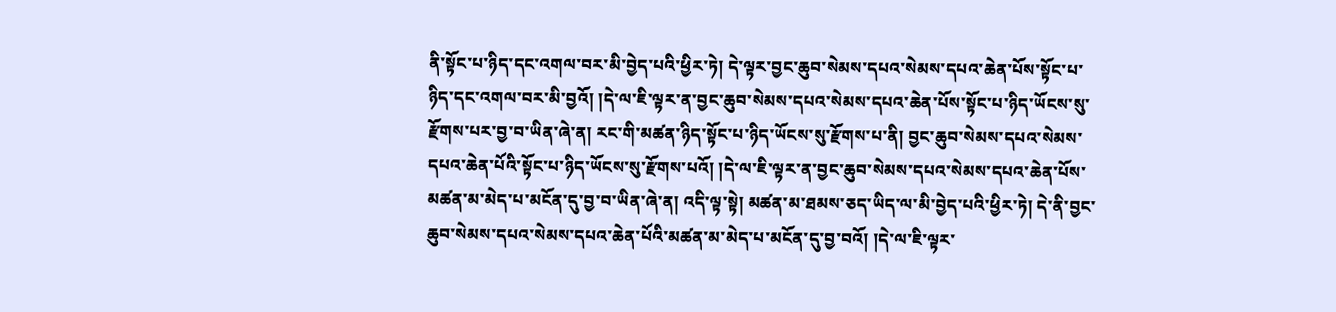ནི་སྟོང་པ་ཉིད་དང་འགལ་བར་མི་བྱེད་པའི་ཕྱིར་ཏེ། དེ་ལྟར་བྱང་ཆུབ་སེམས་དཔའ་སེམས་དཔའ་ཆེན་པོས་སྟོང་པ་ཉིད་དང་འགལ་བར་མི་བྱའོ། །དེ་ལ་ཇི་ལྟར་ན་བྱང་ཆུབ་སེམས་དཔའ་སེམས་དཔའ་ཆེན་པོས་སྟོང་པ་ཉིད་ཡོངས་སུ་རྫོགས་པར་བྱ་བ་ཡིན་ཞེ་ན། རང་གི་མཚན་ཉིད་སྟོང་པ་ཉིད་ཡོངས་སུ་རྫོགས་པ་ནི། བྱང་ཆུབ་སེམས་དཔའ་སེམས་དཔའ་ཆེན་པོའི་སྟོང་པ་ཉིད་ཡོངས་སུ་རྫོགས་པའོ། །དེ་ལ་ཇི་ལྟར་ན་བྱང་ཆུབ་སེམས་དཔའ་སེམས་དཔའ་ཆེན་པོས་མཚན་མ་མེད་པ་མངོན་དུ་བྱ་བ་ཡིན་ཞེ་ན། འདི་ལྟ་སྟེ། མཚན་མ་ཐམས་ཅད་ཡིད་ལ་མི་བྱེད་པའི་ཕྱིར་ཏེ། དེ་ནི་བྱང་ཆུབ་སེམས་དཔའ་སེམས་དཔའ་ཆེན་པོའི་མཚན་མ་མེད་པ་མངོན་དུ་བྱ་བའོ། །དེ་ལ་ཇི་ལྟར་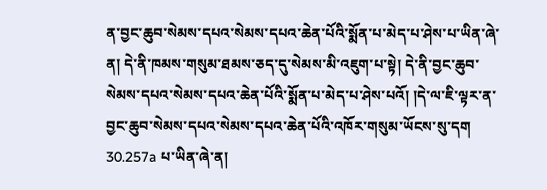ན་བྱང་ཆུབ་སེམས་དཔའ་སེམས་དཔའ་ཆེན་པོའི་སྨོན་པ་མེད་པ་ཤེས་པ་ཡིན་ཞེ་ན། དེ་ནི་ཁམས་གསུམ་ཐམས་ཅད་དུ་སེམས་མི་འཇུག་པ་སྟེ། དེ་ནི་བྱང་ཆུབ་སེམས་དཔའ་སེམས་དཔའ་ཆེན་པོའི་སྨོན་པ་མེད་པ་ཤེས་པའོ། །དེ་ལ་ཇི་ལྟར་ན་བྱང་ཆུབ་སེམས་དཔའ་སེམས་དཔའ་ཆེན་པོའི་འཁོར་གསུམ་ཡོངས་སུ་དག 30.257a པ་ཡིན་ཞེ་ན།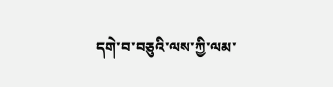དགེ་བ་བཅུའི་ལས་ཀྱི་ལམ་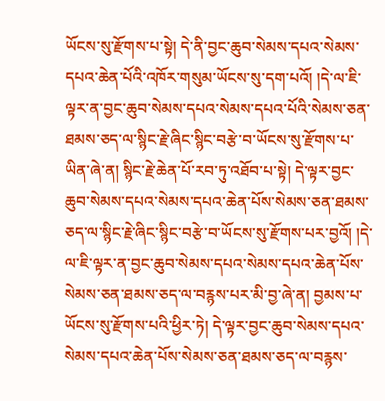ཡོངས་སུ་རྫོགས་པ་སྟེ། དེ་ནི་བྱང་ཆུབ་སེམས་དཔའ་སེམས་དཔའ་ཆེན་པོའི་འཁོར་གསུམ་ཡོངས་སུ་དག་པའོ། །དེ་ལ་ཇི་ལྟར་ན་བྱང་ཆུབ་སེམས་དཔའ་སེམས་དཔའ་པོའི་སེམས་ཅན་ཐམས་ཅད་ལ་སྙིང་རྗེ་ཞིང་སྙིང་བརྩེ་བ་ཡོངས་སུ་རྫོགས་པ་ཡིན་ཞེ་ན། སྙིང་རྗེ་ཆེན་པོ་རབ་ཏུ་འཐོབ་པ་སྟེ། དེ་ལྟར་བྱང་ཆུབ་སེམས་དཔའ་སེམས་དཔའ་ཆེན་པོས་སེམས་ཅན་ཐམས་ཅད་ལ་སྙིང་རྗེ་ཞིང་སྙིང་བརྩེ་བ་ཡོངས་སུ་རྫོགས་པར་བྱའོ། །དེ་ལ་ཇི་ལྟར་ན་བྱང་ཆུབ་སེམས་དཔའ་སེམས་དཔའ་ཆེན་པོས་སེམས་ཅན་ཐམས་ཅད་ལ་བརྙས་པར་མི་བྱ་ཞེ་ན། བྱམས་པ་ཡོངས་སུ་རྫོགས་པའི་ཕྱིར་ཏེ། དེ་ལྟར་བྱང་ཆུབ་སེམས་དཔའ་སེམས་དཔའ་ཆེན་པོས་སེམས་ཅན་ཐམས་ཅད་ལ་བརྙས་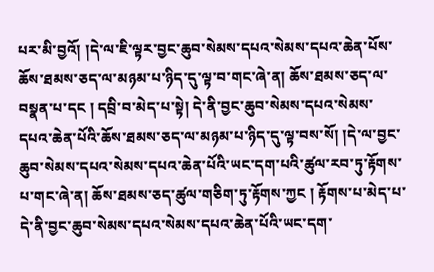པར་མི་བྱའོ། །དེ་ལ་ཇི་ལྟར་བྱང་ཆུབ་སེམས་དཔའ་སེམས་དཔའ་ཆེན་པོས་ཆོས་ཐམས་ཅད་ལ་མཉམ་པ་ཉིད་དུ་ལྟ་བ་གང་ཞེ་ན། ཆོས་ཐམས་ཅད་ལ་བསྣན་པ་དང ། དབྲི་བ་མེད་པ་སྟེ། དེ་ནི་བྱང་ཆུབ་སེམས་དཔའ་སེམས་དཔའ་ཆེན་པོའི་ཆོས་ཐམས་ཅད་ལ་མཉམ་པ་ཉིད་དུ་ལྟ་བས་སོ། །དེ་ལ་བྱང་ཆུབ་སེམས་དཔའ་སེམས་དཔའ་ཆེན་པོའི་ཡང་དག་པའི་ཚུལ་རབ་ཏུ་རྟོགས་པ་གང་ཞེ་ན། ཆོས་ཐམས་ཅད་ཚུལ་གཅིག་ཏུ་རྟོགས་ཀྱང ། རྟོགས་པ་མེད་པ་དེ་ནི་བྱང་ཆུབ་སེམས་དཔའ་སེམས་དཔའ་ཆེན་པོའི་ཡང་དག་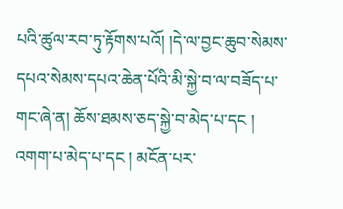པའི་ཚུལ་རབ་ཏུ་རྟོགས་པའོ། །དེ་ལ་བྱང་ཆུབ་སེམས་དཔའ་སེམས་དཔའ་ཆེན་པོའི་མི་སྐྱེ་བ་ལ་བཟོད་པ་གང་ཞེ་ན། ཆོས་ཐམས་ཅད་སྐྱེ་བ་མེད་པ་དང ། འགག་པ་མེད་པ་དང ། མངོན་པར་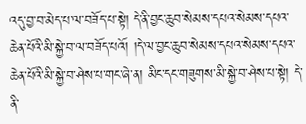འདུ་བྱ་བ་མེད་པ་ལ་བཟོད་པ་སྟེ། དེ་ནི་བྱང་ཆུབ་སེམས་དཔའ་སེམས་དཔའ་ཆེན་པོའི་མི་སྐྱེ་བ་ལ་བཟོད་པའོ། །དེ་ལ་བྱང་ཆུབ་སེམས་དཔའ་སེམས་དཔའ་ཆེན་པོའི་མི་སྐྱེ་བ་ཤེས་པ་གང་ཞེ་ན། མིང་དང་གཟུགས་མི་སྐྱེ་བ་ཤེས་པ་སྟེ། དེ་ནི་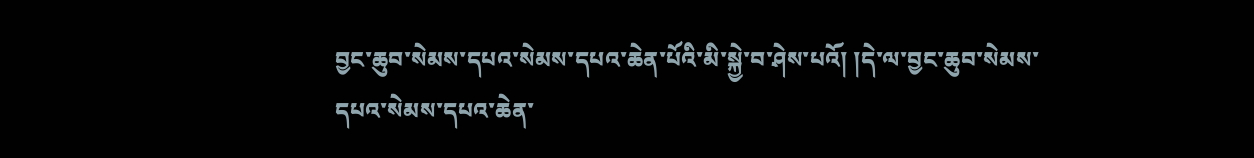བྱང་ཆུབ་སེམས་དཔའ་སེམས་དཔའ་ཆེན་པོའི་མི་སྐྱེ་བ་ཤེས་པའོ། །དེ་ལ་བྱང་ཆུབ་སེམས་དཔའ་སེམས་དཔའ་ཆེན་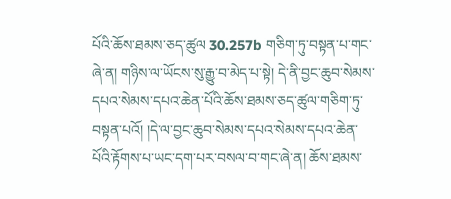པོའི་ཆོས་ཐམས་ཅད་ཚུལ 30.257b གཅིག་ཏུ་བསྟན་པ་གང་ཞེ་ན། གཉིས་ལ་ཡོངས་སུ་རྒྱུ་བ་མེད་པ་སྟེ། དེ་ནི་བྱང་ཆུབ་སེམས་དཔའ་སེམས་དཔའ་ཆེན་པོའི་ཆོས་ཐམས་ཅད་ཚུལ་གཅིག་ཏུ་བསྟན་པའོ། །དེ་ལ་བྱང་ཆུབ་སེམས་དཔའ་སེམས་དཔའ་ཆེན་པོའི་རྟོགས་པ་ཡང་དག་པར་བསལ་བ་གང་ཞེ་ན། ཆོས་ཐམས་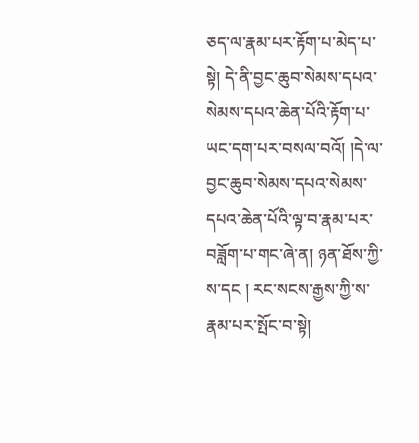ཅད་ལ་རྣམ་པར་རྟོག་པ་མེད་པ་སྟེ། དེ་ནི་བྱང་ཆུབ་སེམས་དཔའ་སེམས་དཔའ་ཆེན་པོའི་རྟོག་པ་ཡང་དག་པར་བསལ་བའོ། །དེ་ལ་བྱང་ཆུབ་སེམས་དཔའ་སེམས་དཔའ་ཆེན་པོའི་ལྟ་བ་རྣམ་པར་བཟློག་པ་གང་ཞེ་ན། ཉན་ཐོས་ཀྱི་ས་དང ། རང་སངས་རྒྱས་ཀྱི་ས་རྣམ་པར་སྤོང་བ་སྟེ།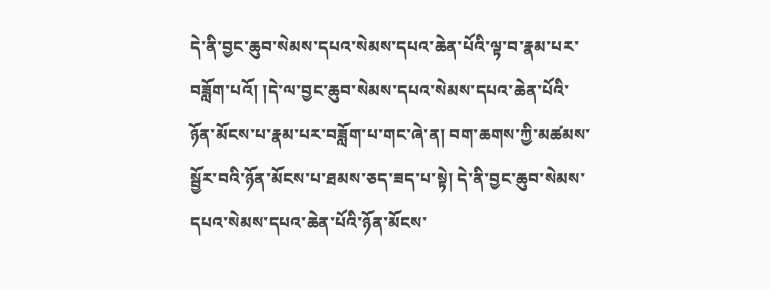དེ་ནི་བྱང་ཆུབ་སེམས་དཔའ་སེམས་དཔའ་ཆེན་པོའི་ལྟ་བ་རྣམ་པར་བཟློག་པའོ། །དེ་ལ་བྱང་ཆུབ་སེམས་དཔའ་སེམས་དཔའ་ཆེན་པོའི་ཉོན་མོངས་པ་རྣམ་པར་བཟློག་པ་གང་ཞེ་ན། བག་ཆགས་ཀྱི་མཚམས་སྦྱོར་བའི་ཉོན་མོངས་པ་ཐམས་ཅད་ཟད་པ་སྟེ། དེ་ནི་བྱང་ཆུབ་སེམས་དཔའ་སེམས་དཔའ་ཆེན་པོའི་ཉོན་མོངས་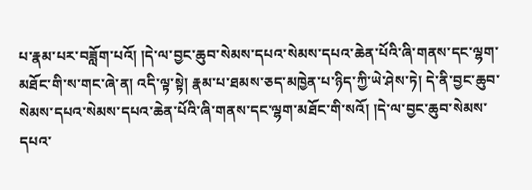པ་རྣམ་པར་བཟློག་པའོ། །དེ་ལ་བྱང་ཆུབ་སེམས་དཔའ་སེམས་དཔའ་ཆེན་པོའི་ཞི་གནས་དང་ལྷག་མཐོང་གི་ས་གང་ཞེ་ན། འདི་ལྟ་སྟེ། རྣམ་པ་ཐམས་ཅད་མཁྱེན་པ་ཉིད་ཀྱི་ཡེ་ཤེས་ཏེ། དེ་ནི་བྱང་ཆུབ་སེམས་དཔའ་སེམས་དཔའ་ཆེན་པོའི་ཞི་གནས་དང་ལྷག་མཐོང་གི་སའོ། །དེ་ལ་བྱང་ཆུབ་སེམས་དཔའ་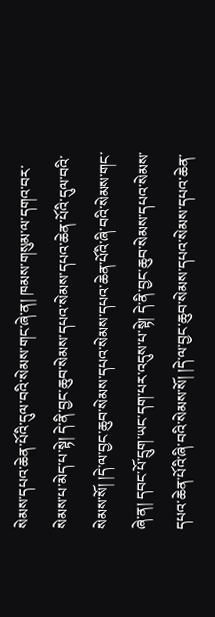སེམས་དཔའ་ཆེན་པོའི་དུལ་བའི་སེམས་གང་ཞེ་ན། ཁམས་གསུམ་ལ་དགའ་བར་སེམས་པ་མེད་པ་སྟེ། དེ་ནི་བྱང་ཆུབ་སེམས་དཔའ་སེམས་དཔའ་ཆེན་པོའི་དུལ་བའི་སེམས་སོ། །དེ་ལ་བྱང་ཆུབ་སེམས་དཔའ་སེམས་དཔའ་ཆེན་པོའི་ཞི་བའི་སེམས་གང་ཞེ་ན། དབང་པོ་དྲུག་ཡང་དག་པར་འདུས་པ་སྟེ། དེ་ནི་བྱང་ཆུབ་སེམས་དཔའ་སེམས་དཔའ་ཆེན་པོའི་ཞི་བའི་སེམས་སོ། །དེ་ལ་བྱང་ཆུབ་སེམས་དཔའ་སེམས་དཔའ་ཆེན་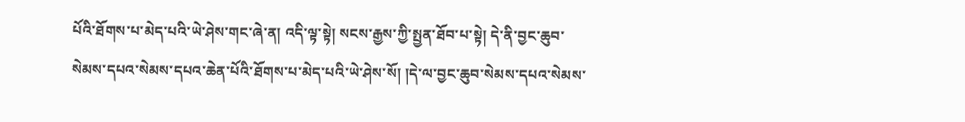པོའི་ཐོགས་པ་མེད་པའི་ཡེ་ཤེས་གང་ཞེ་ན། འདི་ལྟ་སྟེ། སངས་རྒྱས་ཀྱི་སྤྱན་ཐོབ་པ་སྟེ། དེ་ནི་བྱང་ཆུབ་སེམས་དཔའ་སེམས་དཔའ་ཆེན་པོའི་ཐོགས་པ་མེད་པའི་ཡེ་ཤེས་སོ། །དེ་ལ་བྱང་ཆུབ་སེམས་དཔའ་སེམས་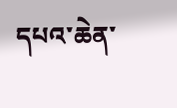དཔའ་ཆེན་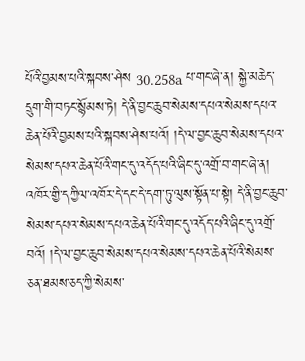པོའི་བྱམས་པའི་སྐབས་ཤེས 30.258a པ་གང་ཞེ་ན། སྐྱེ་མཆེད་དྲུག་གི་བཏང་སྙོམས་ཏེ། དེ་ནི་བྱང་ཆུབ་སེམས་དཔའ་སེམས་དཔའ་ཆེན་པོའི་བྱམས་པའི་སྐབས་ཤེས་པའོ། །དེ་ལ་བྱང་ཆུབ་སེམས་དཔའ་སེམས་དཔའ་ཆེན་པོའི་གང་དུ་འདོད་པའི་ཞིང་དུ་འགྲོ་བ་གང་ཞེ་ན། འཁོར་གྱི་དཀྱིལ་འཁོར་དེ་དང་དེ་དག་ཏུ་ལུས་སྟོན་པ་སྟེ། དེ་ནི་བྱང་ཆུབ་སེམས་དཔའ་སེམས་དཔའ་ཆེན་པོའི་གང་དུ་འདོད་པའི་ཞིང་དུ་འགྲོ་བའོ། །དེ་ལ་བྱང་ཆུབ་སེམས་དཔའ་སེམས་དཔའ་ཆེན་པོའི་སེམས་ཅན་ཐམས་ཅད་ཀྱི་སེམས་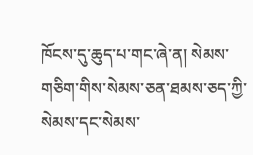ཁོངས་དུ་ཆུད་པ་གང་ཞེ་ན། སེམས་གཅིག་གིས་སེམས་ཅན་ཐམས་ཅད་ཀྱི་སེམས་དང་སེམས་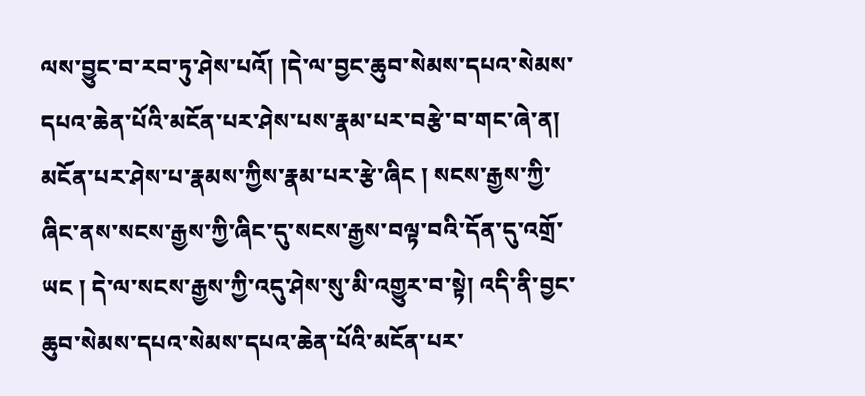ལས་བྱུང་བ་རབ་ཏུ་ཤེས་པའོ། །དེ་ལ་བྱང་ཆུབ་སེམས་དཔའ་སེམས་དཔའ་ཆེན་པོའི་མངོན་པར་ཤེས་པས་རྣམ་པར་བརྩེ་བ་གང་ཞེ་ན། མངོན་པར་ཤེས་པ་རྣམས་ཀྱིས་རྣམ་པར་རྩེ་ཞིང ། སངས་རྒྱས་ཀྱི་ཞིང་ནས་སངས་རྒྱས་ཀྱི་ཞིང་དུ་སངས་རྒྱས་བལྟ་བའི་དོན་དུ་འགྲོ་ཡང ། དེ་ལ་སངས་རྒྱས་ཀྱི་འདུ་ཤེས་སུ་མི་འགྱུར་བ་སྟེ། འདི་ནི་བྱང་ཆུབ་སེམས་དཔའ་སེམས་དཔའ་ཆེན་པོའི་མངོན་པར་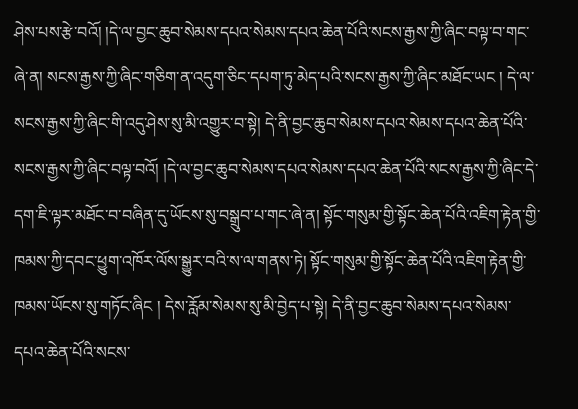ཤེས་པས་རྩེ་བའོ། །དེ་ལ་བྱང་ཆུབ་སེམས་དཔའ་སེམས་དཔའ་ཆེན་པོའི་སངས་རྒྱས་ཀྱི་ཞིང་བལྟ་བ་གང་ཞེ་ན། སངས་རྒྱས་ཀྱི་ཞིང་གཅིག་ན་འདུག་ཅིང་དཔག་ཏུ་མེད་པའི་སངས་རྒྱས་ཀྱི་ཞིང་མཐོང་ཡང ། དེ་ལ་སངས་རྒྱས་ཀྱི་ཞིང་གི་འདུ་ཤེས་སུ་མི་འགྱུར་བ་སྟེ། དེ་ནི་བྱང་ཆུབ་སེམས་དཔའ་སེམས་དཔའ་ཆེན་པོའི་སངས་རྒྱས་ཀྱི་ཞིང་བལྟ་བའོ། །དེ་ལ་བྱང་ཆུབ་སེམས་དཔའ་སེམས་དཔའ་ཆེན་པོའི་སངས་རྒྱས་ཀྱི་ཞིང་དེ་དག་ཇི་ལྟར་མཐོང་བ་བཞིན་དུ་ཡོངས་སུ་བསྒྲུབ་པ་གང་ཞེ་ན། སྟོང་གསུམ་གྱི་སྟོང་ཆེན་པོའི་འཇིག་རྟེན་གྱི་ཁམས་ཀྱི་དབང་ཕྱུག་འཁོར་ལོས་སྒྱུར་བའི་ས་ལ་གནས་ཏེ། སྟོང་གསུམ་གྱི་སྟོང་ཆེན་པོའི་འཇིག་རྟེན་གྱི་ཁམས་ཡོངས་སུ་གཏོང་ཞིང ། དེས་རློམ་སེམས་སུ་མི་བྱེད་པ་སྟེ། དེ་ནི་བྱང་ཆུབ་སེམས་དཔའ་སེམས་དཔའ་ཆེན་པོའི་སངས་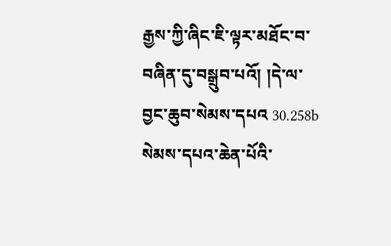རྒྱས་ཀྱི་ཞིང་ཇི་ལྟར་མཐོང་བ་བཞིན་དུ་བསྒྲུབ་པའོ། །དེ་ལ་བྱང་ཆུབ་སེམས་དཔའ 30.258b སེམས་དཔའ་ཆེན་པོའི་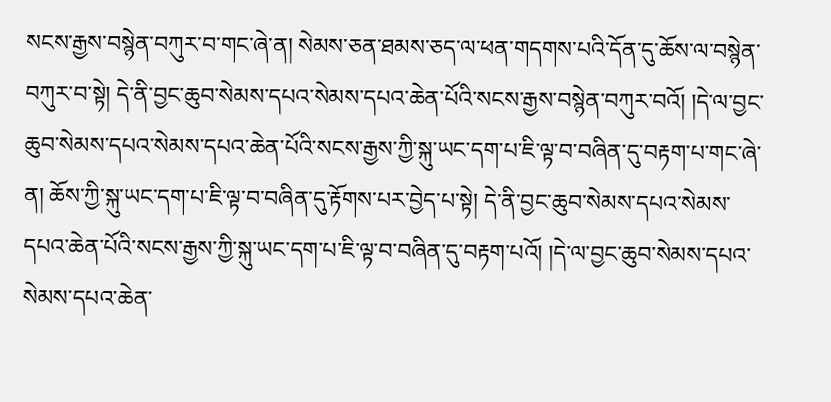སངས་རྒྱས་བསྙེན་བཀུར་བ་གང་ཞེ་ན། སེམས་ཅན་ཐམས་ཅད་ལ་ཕན་གདགས་པའི་དོན་དུ་ཆོས་ལ་བསྙེན་བཀུར་བ་སྟེ། དེ་ནི་བྱང་ཆུབ་སེམས་དཔའ་སེམས་དཔའ་ཆེན་པོའི་སངས་རྒྱས་བསྙེན་བཀུར་བའོ། །དེ་ལ་བྱང་ཆུབ་སེམས་དཔའ་སེམས་དཔའ་ཆེན་པོའི་སངས་རྒྱས་ཀྱི་སྐུ་ཡང་དག་པ་ཇི་ལྟ་བ་བཞིན་དུ་བརྟག་པ་གང་ཞེ་ན། ཆོས་ཀྱི་སྐུ་ཡང་དག་པ་ཇི་ལྟ་བ་བཞིན་དུ་རྟོགས་པར་བྱེད་པ་སྟེ། དེ་ནི་བྱང་ཆུབ་སེམས་དཔའ་སེམས་དཔའ་ཆེན་པོའི་སངས་རྒྱས་ཀྱི་སྐུ་ཡང་དག་པ་ཇི་ལྟ་བ་བཞིན་དུ་བརྟག་པའོ། །དེ་ལ་བྱང་ཆུབ་སེམས་དཔའ་སེམས་དཔའ་ཆེན་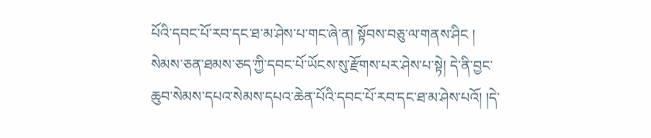པོའི་དབང་པོ་རབ་དང་ཐ་མ་ཤེས་པ་གང་ཞེ་ན། སྟོབས་བཅུ་ལ་གནས་ཤིང ། སེམས་ཅན་ཐམས་ཅད་ཀྱི་དབང་པོ་ཡོངས་སུ་རྫོགས་པར་ཤེས་པ་སྟེ། དེ་ནི་བྱང་ཆུབ་སེམས་དཔའ་སེམས་དཔའ་ཆེན་པོའི་དབང་པོ་རབ་དང་ཐ་མ་ཤེས་པའོ། །དེ་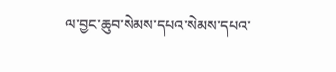ལ་བྱང་ཆུབ་སེམས་དཔའ་སེམས་དཔའ་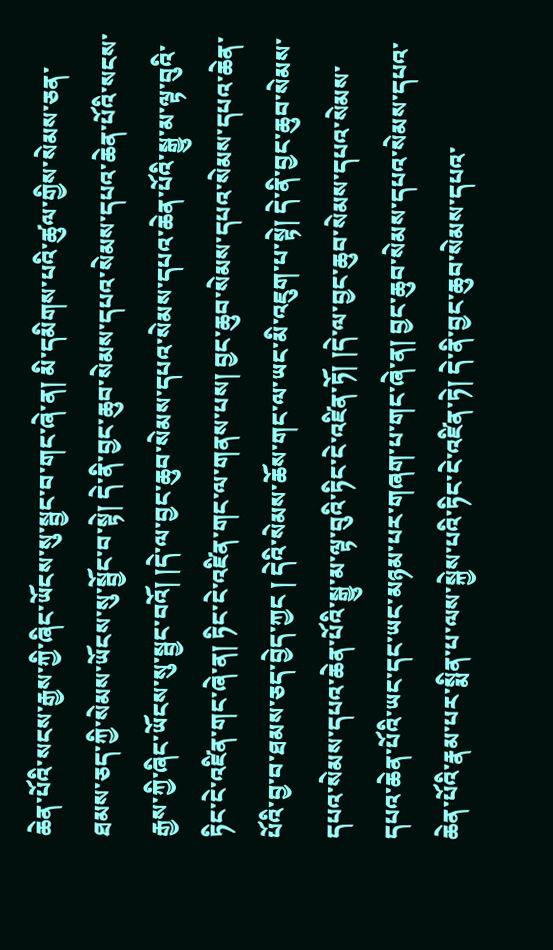ཆེན་པོའི་སངས་རྒྱས་ཀྱི་ཞིང་ཡོངས་སུ་སྦྱང་བ་གང་ཞེ་ན། མི་དམིགས་པའི་ཚུལ་གྱིས་སེམས་ཅན་ཐམས་ཅད་ཀྱི་སེམས་ཡོངས་སུ་སྦྱོང་བ་སྟེ། དེ་ནི་བྱང་ཆུབ་སེམས་དཔའ་སེམས་དཔའ་ཆེན་པོའི་སངས་རྒྱས་ཀྱི་ཞིང་ཡོངས་སུ་སྦྱང་བའོ། །དེ་ལ་བྱང་ཆུབ་སེམས་དཔའ་སེམས་དཔའ་ཆེན་པོའི་སྒྱུ་མ་ལྟ་བུའི་ཏིང་ངེ་འཛིན་གང་ཞེ་ན། ཏིང་ངེ་འཛིན་གང་ལ་གནས་པས། བྱང་ཆུབ་སེམས་དཔའ་སེམས་དཔའ་ཆེན་པོའི་བྱ་བ་ཐམས་ཅད་བྱེད་ཀྱང ། དེའི་སེམས་ཆོས་གང་ལ་ཡང་མི་འཇུག་པ་སྟེ། དེ་ནི་བྱང་ཆུབ་སེམས་དཔའ་སེམས་དཔའ་ཆེན་པོའི་སྒྱུ་མ་ལྟ་བུའི་ཏིང་ངེ་འཛིན་ཏོ། །དེ་ལ་བྱང་ཆུབ་སེམས་དཔའ་སེམས་དཔའ་ཆེན་པོའི་ཡང་དང་ཡང་མཉམ་པར་གཞག་པ་གང་ཞེ་ན། བྱང་ཆུབ་སེམས་དཔའ་སེམས་དཔའ་ཆེན་པོའི་རྣམ་པར་སྨིན་པ་ལས་སྐྱེས་པའི་ཏིང་ངེ་འཛིན་ཏེ། དེ་ནི་བྱང་ཆུབ་སེམས་དཔའ་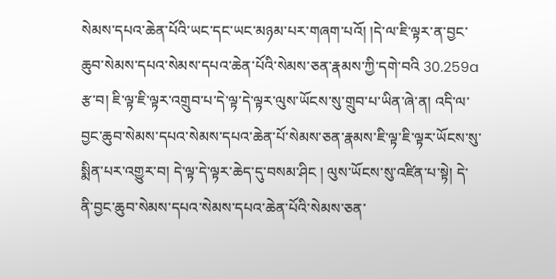སེམས་དཔའ་ཆེན་པོའི་ཡང་དང་ཡང་མཉམ་པར་གཞག་པའོ། །དེ་ལ་ཇི་ལྟར་ན་བྱང་ཆུབ་སེམས་དཔའ་སེམས་དཔའ་ཆེན་པོའི་སེམས་ཅན་རྣམས་ཀྱི་དགེ་བའི 30.259a རྩ་བ། ཇི་ལྟ་ཇི་ལྟར་འགྲུབ་པ་དེ་ལྟ་དེ་ལྟར་ལུས་ཡོངས་སུ་གྲུབ་པ་ཡིན་ཞེ་ན། འདི་ལ་བྱང་ཆུབ་སེམས་དཔའ་སེམས་དཔའ་ཆེན་པོ་སེམས་ཅན་རྣམས་ཇི་ལྟ་ཇི་ལྟར་ཡོངས་སུ་སྨིན་པར་འགྱུར་བ། དེ་ལྟ་དེ་ལྟར་ཆེད་དུ་བསམ་ཤིང ། ལུས་ཡོངས་སུ་འཛིན་པ་སྟེ། དེ་ནི་བྱང་ཆུབ་སེམས་དཔའ་སེམས་དཔའ་ཆེན་པོའི་སེམས་ཅན་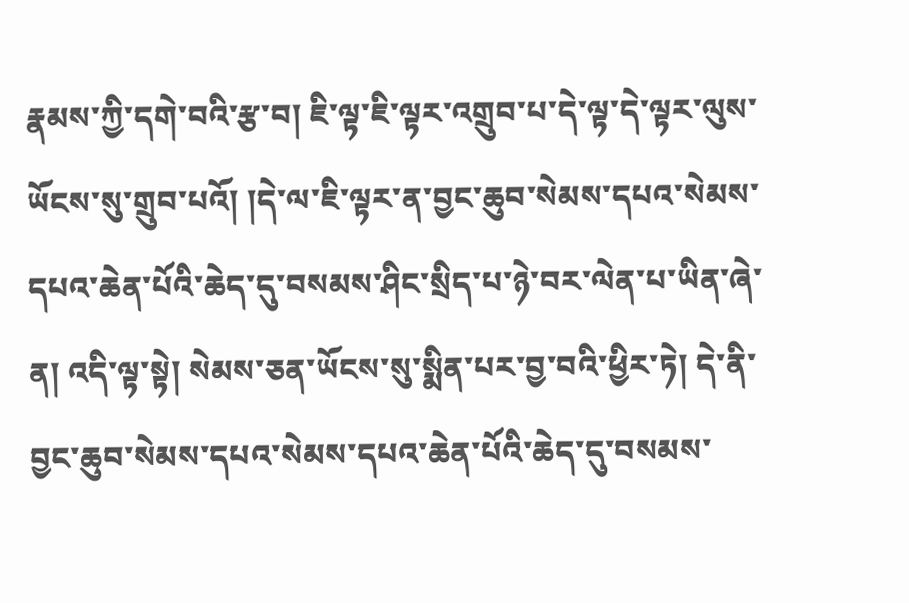རྣམས་ཀྱི་དགེ་བའི་རྩ་བ། ཇི་ལྟ་ཇི་ལྟར་འགྲུབ་པ་དེ་ལྟ་དེ་ལྟར་ལུས་ཡོངས་སུ་གྲུབ་པའོ། །དེ་ལ་ཇི་ལྟར་ན་བྱང་ཆུབ་སེམས་དཔའ་སེམས་དཔའ་ཆེན་པོའི་ཆེད་དུ་བསམས་ཤིང་སྲིད་པ་ཉེ་བར་ལེན་པ་ཡིན་ཞེ་ན། འདི་ལྟ་སྟེ། སེམས་ཅན་ཡོངས་སུ་སྨིན་པར་བྱ་བའི་ཕྱིར་ཏེ། དེ་ནི་བྱང་ཆུབ་སེམས་དཔའ་སེམས་དཔའ་ཆེན་པོའི་ཆེད་དུ་བསམས་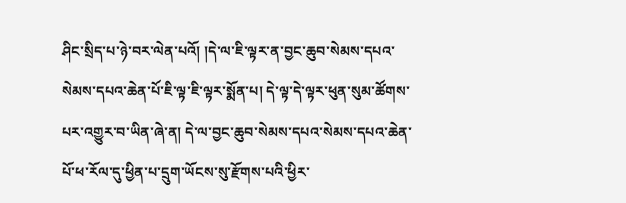ཤིང་སྲིད་པ་ཉེ་བར་ལེན་པའོ། །དེ་ལ་ཇི་ལྟར་ན་བྱང་ཆུབ་སེམས་དཔའ་སེམས་དཔའ་ཆེན་པོ་ཇི་ལྟ་ཇི་ལྟར་སྨོན་པ། དེ་ལྟ་དེ་ལྟར་ཕུན་སུམ་ཚོགས་པར་འགྱུར་བ་ཡིན་ཞེ་ན། དེ་ལ་བྱང་ཆུབ་སེམས་དཔའ་སེམས་དཔའ་ཆེན་པོ་ཕ་རོལ་དུ་ཕྱིན་པ་དྲུག་ཡོངས་སུ་རྫོགས་པའི་ཕྱིར་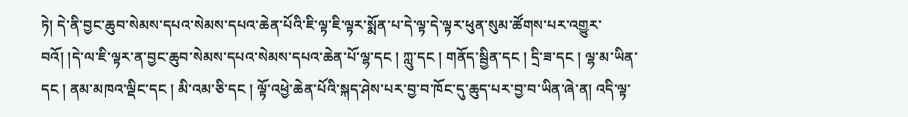ཏེ། དེ་ནི་བྱང་ཆུབ་སེམས་དཔའ་སེམས་དཔའ་ཆེན་པོའི་ཇི་ལྟ་ཇི་ལྟར་སྨོན་པ་དེ་ལྟ་དེ་ལྟར་ཕུན་སུམ་ཚོགས་པར་འགྱུར་བའོ། །དེ་ལ་ཇི་ལྟར་ན་བྱང་ཆུབ་སེམས་དཔའ་སེམས་དཔའ་ཆེན་པོ་ལྷ་དང ། ཀླུ་དང ། གནོད་སྦྱིན་དང ། དྲི་ཟ་དང ། ལྷ་མ་ཡིན་དང ། ནམ་མཁའ་ལྡིང་དང ། མི་འམ་ཅི་དང ། ལྟོ་འཕྱེ་ཆེན་པོའི་སྐད་ཤེས་པར་བྱ་བ་ཁོང་དུ་ཆུད་པར་བྱ་བ་ཡིན་ཞེ་ན། འདི་ལྟ་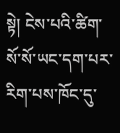སྟེ། ངེས་པའི་ཚིག་སོ་སོ་ཡང་དག་པར་རིག་པས་ཁོང་དུ་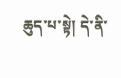ཆུད་པ་སྟེ། དེ་ནི་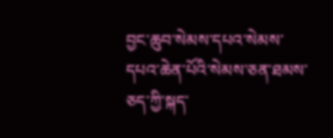བྱང་ཆུབ་སེམས་དཔའ་སེམས་དཔའ་ཆེན་པོའི་སེམས་ཅན་ཐམས་ཅད་ཀྱི་སྐད་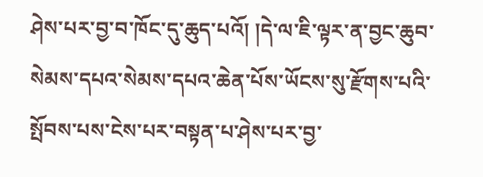ཤེས་པར་བྱ་བ་ཁོང་དུ་ཆུད་པའོ། །དེ་ལ་ཇི་ལྟར་ན་བྱང་ཆུབ་སེམས་དཔའ་སེམས་དཔའ་ཆེན་པོས་ཡོངས་སུ་རྫོགས་པའི་སྤོབས་པས་ངེས་པར་བསྟན་པ་ཤེས་པར་བྱ་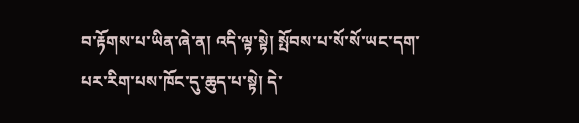བ་རྟོགས་པ་ཡིན་ཞེ་ན། འདི་ལྟ་སྟེ། སྤོབས་པ་སོ་སོ་ཡང་དག་པར་རིག་པས་ཁོང་དུ་ཆུད་པ་སྟེ། དེ་